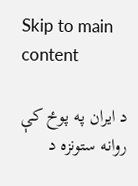Skip to main content

د ایران په پوځ کې روانه ستونزه د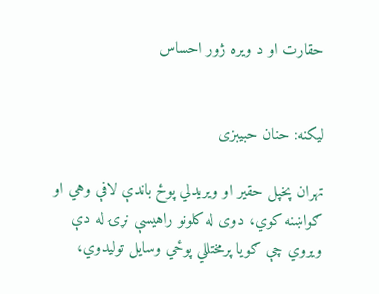حقارت او د ویره ژور احساس


لیکنه: حنان حبیبزی

تهران پخپل حقیر او ویریدلي پوځ باندې لافې وهي او ګواښنه کوي، دوی له کلونو راهیسې نړۍ له دې ویروي چې ګویا پرمختللي پوځي وسایل تولیدوي،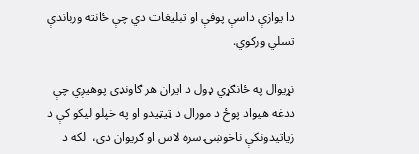دا یوازې داسې پوفې او تبلیغات دي چې ځانته ورباندې تسلي ورکوي.

نړیوال په ځانګړي ډول د ایران هر ګاونډی پوهیږي چې ددغه هیواد پوځ د مورال د ټیټیدو او په خپلو لیکو کې د زیاتیدونکې ناخوښۍ سره لاس او ګریوان دی،  لکه د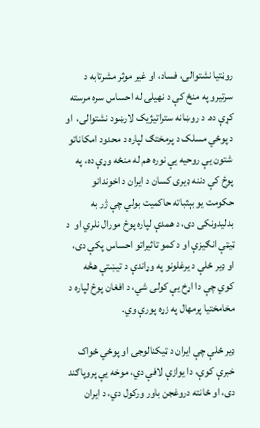روڼتیا نشتوالی، فساد، او غیر موثر مشرتابه د سرتیرو په منځ کې د نهیلۍ له احساس سره مرسته کړې ده. د روښانه ستراتیژیک لارښود نشتوالی،  او د پوځي مسلک د پرمختګ لپاره د محدود امکاناتو شتون يې روحیه يې نوره هم له منځه وړې ده، په پوځ کې دننه ډیری کسان د ایران د اخوندانو حکومت یو بېثباته حاکمیت بولي چې ژر به بدلیدونکی دی، د همدې لپاره پوځ مورال نلري او  د ټیټې انګیزې او د کمو تاثیراتو احساس پکې دی،  او ډیر ځلې د یرغلونو په وړاندې د تیښتې هڅه کوي چې دا اړخ يې کولی شي، د افغان پوځ لپاره د مخامختیا پرمهال په زړه پورې وي.

ډیر ځلې چې ایران د ټیکنالوجۍ او پوځي ځواک خبرې کوې، دا یوازې لافې دي، موخه يې پروپاګند دی، او ځانته دروغجن باور ورکول دي، د ایران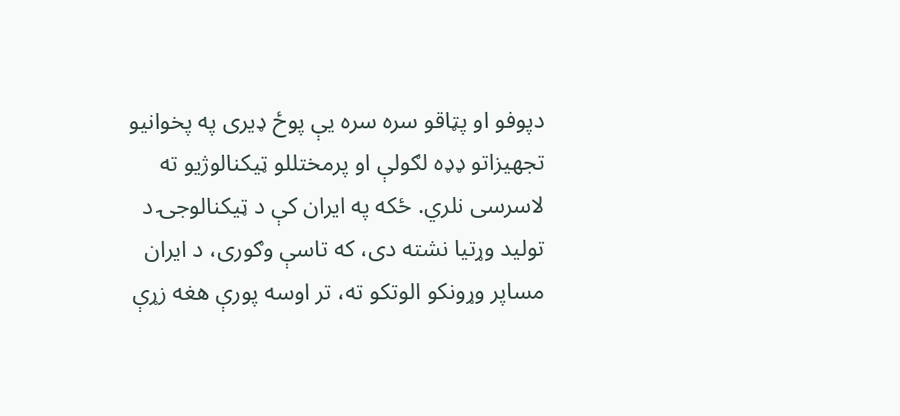دپوفو او پټاقو سره سره يې پوځ ډیری په پخوانیو تجهیزاتو ډډه لګولې او پرمختللو ټیکنالوژیو ته لاسرسی نلري. ځکه په ایران کې د ټیکنالوجۍ د تولید وړتیا نشته دی، که تاسې وګوری، د ایران مساپر وړونکو الوتکو ته، تر اوسه پورې هغه زړې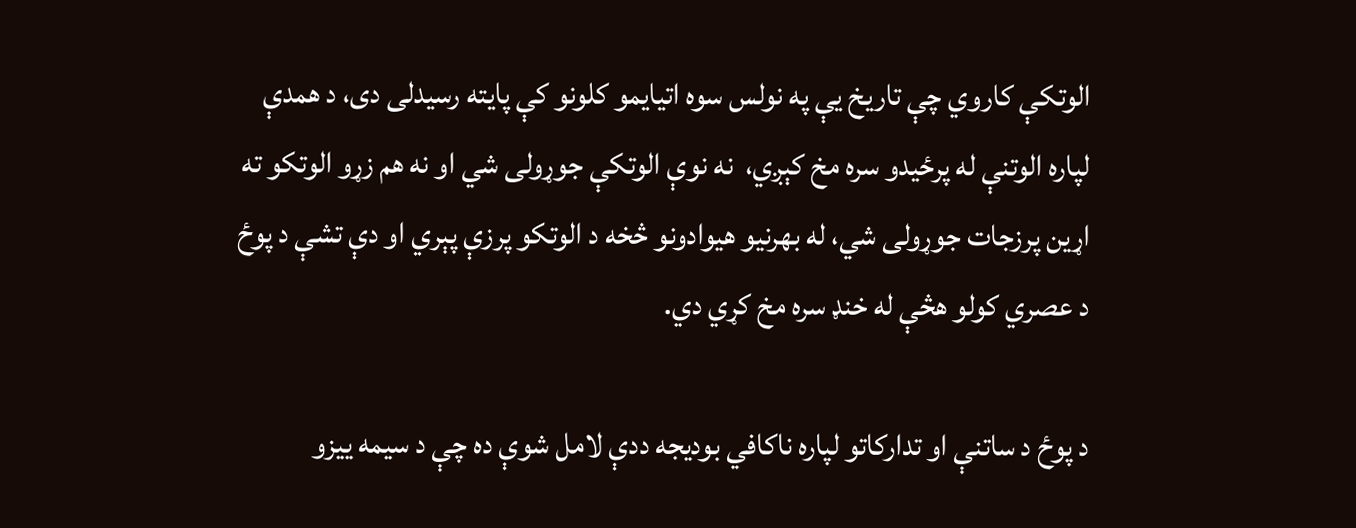الوتکې کاروي چې تاریخ يې په نولس سوه اتیایمو کلونو کې پایته رسیدلی دی، د همدې لپاره الوتنې له پرځيدو سره مخ کېږي،  نه نوې الوتکې جوړولی شي او نه هم زړو الوتکو ته اړین پرزجات جوړولی شي، له بهرنیو هیوادونو څخه د الوتکو پرزې پېري او دې تشې د پوځ د عصري کولو هڅې له خنډ سره مخ کړي دي.

د پوځ د ساتنې او تدارکاتو لپاره ناکافي بودیجه ددې لامل شوې ده چې د سیمه ییزو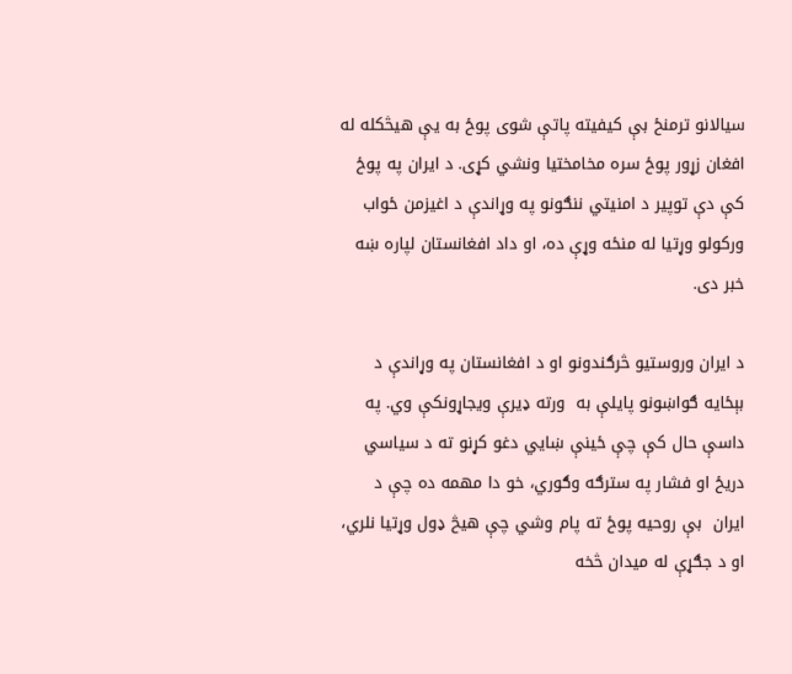سیالانو ترمنځ بې کیفیته پاتې شوی پوځ به يې هیڅکله له افغان زړور پوځ سره مخامختیا ونشي کړی. د ایران په پوځ کې دې توپیر د امنیتي ننګونو په وړاندې د اغیزمن ځواب ورکولو وړتیا له منځه وړې ده، او داد افغانستان لپاره ښه خبر دی.

د ایران وروستیو څرګندونو او د افغانستان په وړاندې د بېځایه ګواښونو پایلې به  ورته ډیرې ویجاړونکې وي. په داسې حال کې چې ځینې ښايي دغو کړنو ته د سیاسي دریځ او فشار په سترګه وګوري، خو دا مهمه ده چې د ایران  بې روحیه پوځ ته پام وشي چې هیڅ ډول وړتیا نلري، او د جګړې له میدان څخه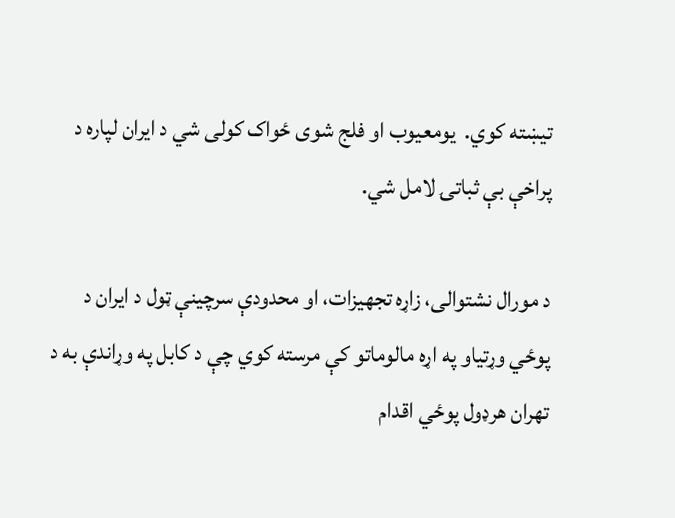تیښته کوي.  یومعیوب او فلج شوی ځواک کولی شي د ایران لپاره د پراخې بې ثباتۍ لامل شي.

د مورال نشتوالی، زاړه تجهیزات، او محدودې سرچینې ټول د ایران د پوځي وړتیاو په اړه مالوماتو کې مرسته کوي چې د کابل په وړاندې به د تهران هرډول پوځي اقدام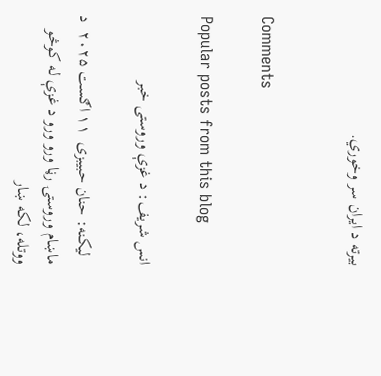بیرته د ایران سر وخوري.


Comments

Popular posts from this blog

انس شریف: د غزې وروستی خبر

  لیکنه: حنان حبیبزی  ۱۱ اګست ۲۰۲۵  د ماښام وروستۍ رڼا ورو ورو د غزې له کوڅو ووتله، لکه ښار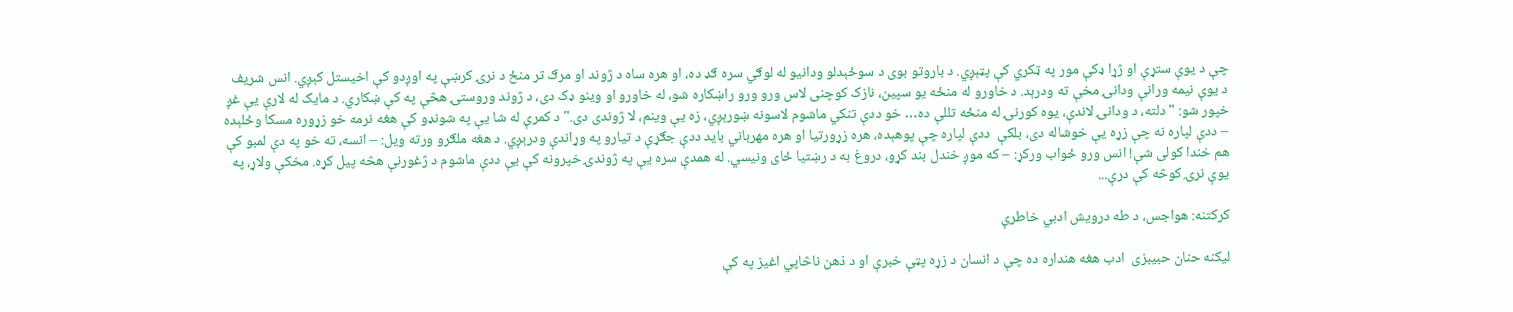چې د یوې ستړې او ژړا ډکې مور په ټکري کې پټېږي. د باروتو بوی د سوځېدلو ودانیو له لوګي سره ګډ ده، او هره ساه د ژوند او مرګ تر منځ د نرۍ کرښې په اوږدو کې اخیستل کېږي. انس شریف د یوې نیمه ورانې ودانۍ مخې ته ودرېد. د خاورو له منځه یو سپین، نازک کوچنی لاس ورو ورو راښکاره شو، له خاورو او وینو ډک دی، د ژوند وروستۍ هڅې په کې ښکاري. د مایک له لارې یې غږ خپور شو: "دلته، د ودانۍ لاندې، یوه کورنۍ له منځه تللې ده… خو ددې تنکي ماشوم لاسونه ښورېږي، زه یې وینم، لا ژوندی دی." د کمرې له شا یې په شونډو کې هغه نرمه خو زړوره مسکا وځلېده – ددې لپاره نه چې زړه یې خوشاله دی، بلکې  ددې لپاره چې پوهېده، هره زړورتیا او هره مهرباني باید ددې جګړې د تیارو په وړاندې ودرېږي. د هغه ملګرو ورته ویل: – انسه، ته خو په دې لمبو کې هم خندا کولی شې! انس ورو ځواب ورکړ: – که موږ خندل بند کړو، دروغ به د رښتیا ځای ونیسي. له همدې سره یې په ژوندۍ خپرونه کې یې ددې ماشوم د ژغورنې هڅه پیل کړه. مخکې ولاړ، په یوې نرۍ کوڅه کې درې...

کرکتنه: هواجس، د طه درویش ادبي خاطرې

لیکنه حنان حبیبزی  ادب هغه هنداره ده چې د انسان د زړه پټې خبرې او د ذهن ناڅاپي اغیز په کې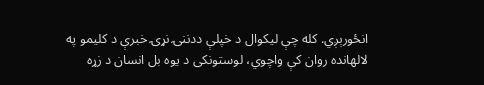انځورېږي. کله چې لیکوال د خپلې ددننۍ نړۍ خبرې د کلیمو په لالهانده روان کې واچوي، لوستونکی د یوه بل انسان د زړه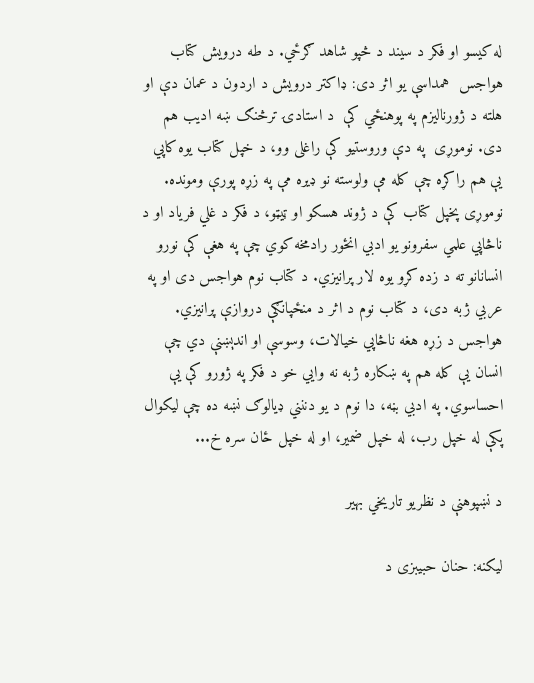له کیسو او فکر د سیند د څپو شاهد ګرځي. د طه درویش کتاب  هواجس  همداسې یو اثر دی: ډاکتر درویش د اردون د عمان دې او هلته د ژورنالیزم په پوهنځي کې  د استادۍ ترڅنګ ښه ادیب هم دی. نوموړی  په دې وروستیو کې راغلی وو، د خپل کتاب یوه کاپي يې هم راکړه چې کله مې ولوسته نو ډيره مې په زړه پورې ومونده. نوموړی پخپل کتاب کې د ژوند هسکو او ټیټو، د فکر د غلي فریاد او د ناڅاپي علمي سفرونو یو ادبي انځور رادمخه کوي چې په هغې کې نورو انسانانو ته د زده کړو یوه لار پرانیزي. د کتاب نوم هواجس دی او په عربي ژبه دی، د کتاب نوم د اثر د منځپانګې دروازې پرانیزي. هواجس د زړه هغه ناڅاپي خيالات، وسوسې او اندېښنې دي چې انسان یې کله هم په ښکاره ژبه نه وایي خو د فکر په ژورو کې یې احساسوي. په ادبي بڼه، دا نوم د یو دننني ډیالوګ نښه ده چې لیکوال  پکې له خپل رب، له خپل ضمیر، او له خپل ځان سره خ...

د نښپوهنې د نظريو تاريخي بهير

لیکنه: حنان حبیبزی د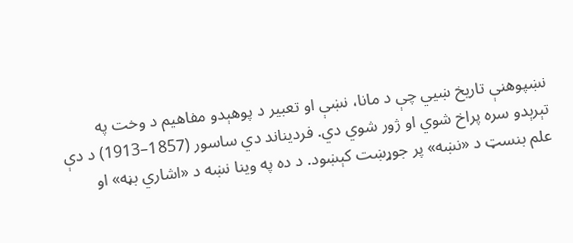نښپوهنې تاريخ ښيي چې د مانا، نښې او تعبیر د پوهېدو مفاهيم د وخت په تېرېدو سره پراخ شوي او ژور شوي دي. فرديناند دي ساسور (1857–1913) د دې علم بنسټ د «نښه» پر جوړښت کېښود. د ده په وینا نښه د «اشاري بڼه» او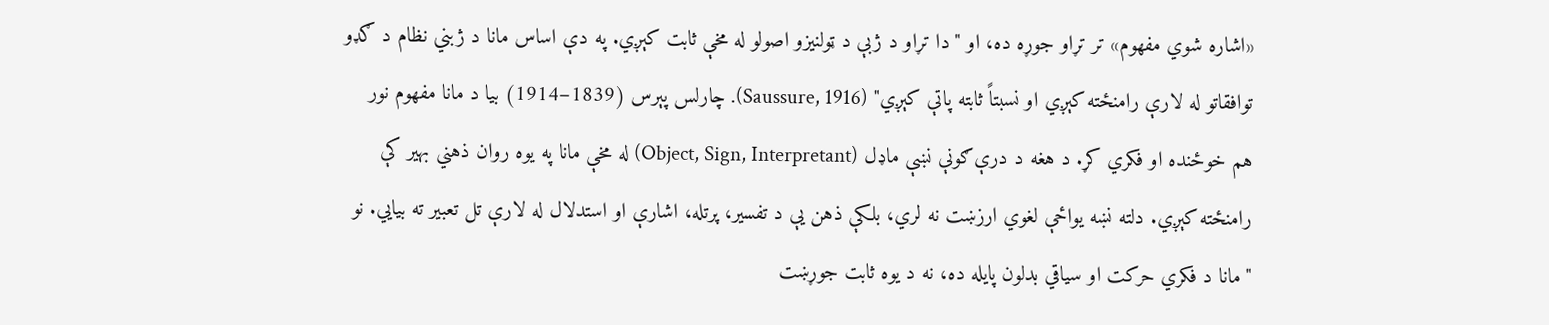«اشاره شوي مفهوم» تر تړاو جوړه ده، او "دا تړاو د ژبې د ټولنیزو اصولو له مخې ثابت کېږي. په دې اساس مانا د ژبني نظام د ګډو توافقاتو له لارې رامنځته کېږي او نسبتاً ثابته پاتې کېږي" (Saussure, 1916). چارلس پېرس (1839–1914) بيا د مانا مفهوم نور هم خوځنده او فکري کړ. د هغه د درې‌ګونې نښې ماډل (Object, Sign, Interpretant) له مخې مانا په یوه روان ذهني بهیر کې رامنځته کېږي. دلته نښه یواځې لغوي ارزښت نه لري، بلکې ذهن یې د تفسیر، پرتله، اشارې او استدلال له لارې تل تعبیر ته بیايي. نو "مانا د فکري حرکت او سیاقي بدلون پایله ده، نه د یوه ثابت جوړښت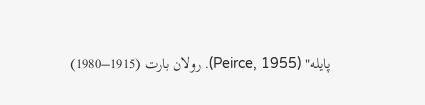پایله" (Peirce, 1955). رولان بارت (1915–1980)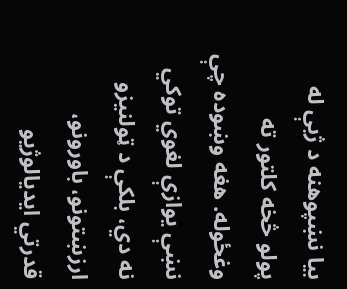بیا نښپوهنه د ژبې له پولو څخه کلتور ته وغځوله. هغه وښوده چې نښې یوازې لغوي توکي نه دي، بلکې د ټولنیزو ارزښتونو، باورونو، قدرتي ایدیالوژیو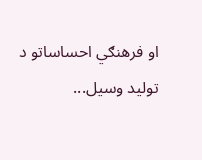او فرهنګي احساساتو د تولید وسیل...